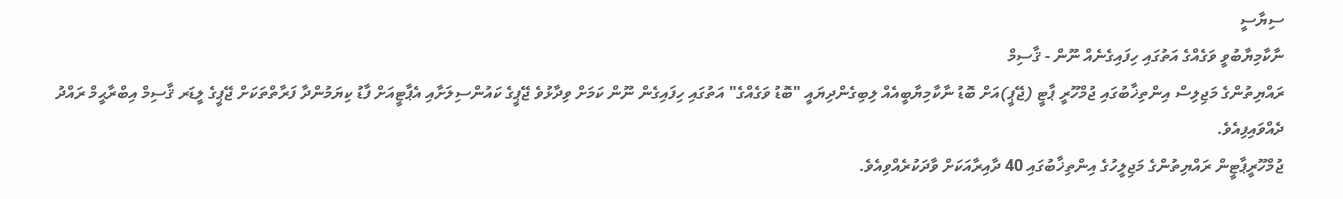ސިޔާސީ
ނާކާމިޔާބުވީ ވަގެއްގެ އަތުގައި ހިފައިގެނެއް ނޫން - ޤާސިމް
ރައްޔިތުންގެ މަޖިލިސް އިންތިޚާބުގައި ޖުމްހޫރީ ޕާޓީ (ޖޭޕީ)އަށް ބޮޑު ނާކާމިޔާބީއެއް ލިބިގެންދިޔައީ "ބޮޑު ވަގެއްގެ" އަތުގައި ހިފައިގެން ނޫން ކަމަށް ވިދާޅުވެ ޖޭޕީގެ ކައުންސިލަށާއި އެޕާޓީއަށް ފާޑު ކިޔަމުންދާ ފަރާތްތަކަށް ޖޭޕީގެ ލީޑަރ ޤާސިމް އިބްރާޙީމް ރައްދު ދެއްވައިފިއެވެ.
ޖުމްހޫރީޕާޓީން ރައްޔިތުންގެ މަޖިލީހުގެ އިންތިޚާބުގައި 40 ދާއިރާއަކަށް ވާދަކުރެއްވިއެވެ.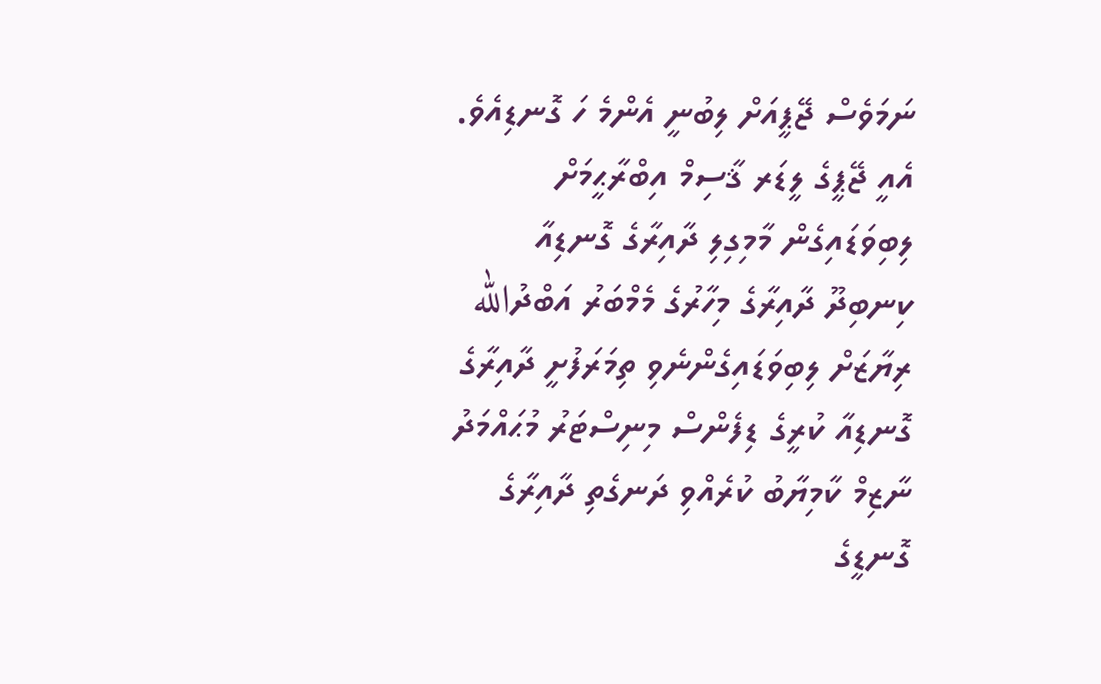ނަމަވެސް ޖޭޕީއަށް ލިބުނީ އެންމެ ހަ ގޮނޑިއެވެ. އެއީ ޖޭޕީގެ ލީޑަރ ޤާސިމް އިބްރާޙީމަށް ލިބިވަޑައިގެން މާމިގިލި ދާއިރާގެ ގޮނޑިއާ ކިނބިދޫ ދާއިރާގެ މިހާރުގެ މެމްބަރު އަބްދުالله ރިޔާޒަށް ލިބިވަޑައިގެންނެވި ތިމަރަފުށީ ދާއިރާގެ ގޮނޑިއާ ކުރީގެ ޑިފެންސް މިނިސްޓަރު މުޙައްމަދު ނާޒިމް ކާމިޔާބު ކުރެއްވި ދަނގެތި ދާއިރާގެ ގޮނޑީގެ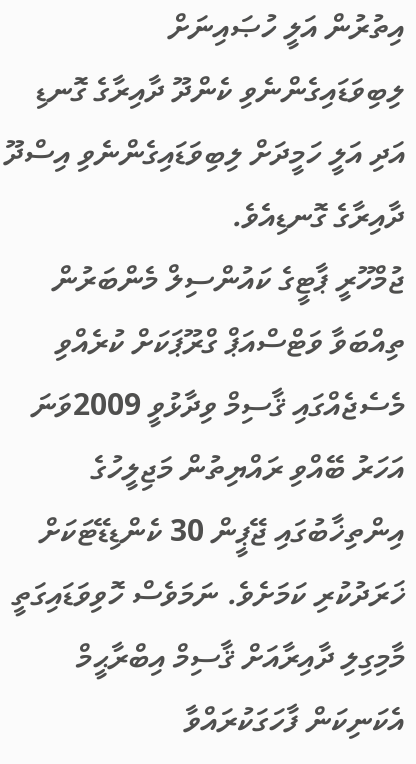އިތުރުން އަލީ ހުޞައިނަށް ލިބިވަޑައިގެންނެވި ކެންދޫ ދާއިރާގެ ގޮނޑި އަދި އަލީ ހަމީދަށް ލިބިވަޑައިގެންނެވި އިސްދޫ ދާއިރާގެ ގޮނޑިއެވެ.
ޖުމްހޫރީ ޕާޓީގެ ކައުންސިލް މެންބަރުން ތިއްބަވާ ވަޓްސްއަޕް ގްރޫޕަކަށް ކުރެއްވި މެސެޖެއްގައި ޤާސިމް ވިދާޅުވީ 2009ވަނަ އަހަރު ބޭއްވި ރައްޔިތުން މަޖިލީހުގެ އިންތިޚާބުގައި ޖޭޕީން 30 ކެންޑިޑޭޓަކަށް ޚަރަދުކުރި ކަމަށެވެ. ނަމަވެސް ހޮވިވަޑައިގަތީ މާމިގިލި ދާއިރާއަށް ޤާސިމް އިބްރާޙީމް އެކަނިކަން ފާހަގަކުރައްވާ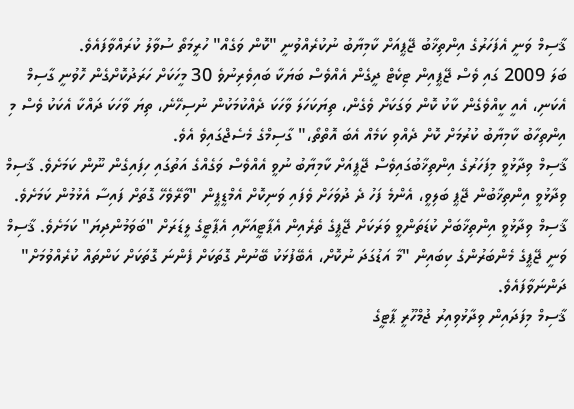ޤާސިމް ވަނީ އެފަހަރުގެ އިންތިޚާބު ޖޭޕީއަށް ކާމިޔާބު ނުކުރެއްވުނީ "ކޮން ވަގެއް" ހުރީމަތޯ ސުވާލު ކުރައްވާފައެވެ.
ބަލަ 2009 ގައި ވެސް ޖޭޕީއިން ޓިކެޓް ދީގެން އެއްވެސް ބަޔަކާ ބައިވެރިނުވެ 30 މީހަކަށް ހަރަދުކޮށްގެން ހޮވުނީ ގާސިމް އެކަނި، އެއީ ކީއްވެގެން ކާކު ކޮން ވަގަކަށް ވެގެން، ތިޔަކަހަލަ ވާހަކަ ދެއްކުމަކުން ނުސިހޭނެ، ތިޔަ ވާހަކަ ދައްކާ އެކަކު ވެސް މި އިންތިހާބު ކާމިޔާބު ކުރުމަށް ކޮށް ދެއްވި ކަމެއް އެބަ އޮތްތޯ،" ގާސިމްގެ މެސެޖްގައިވެ އެވެ.
ޤާސިމް ވިދާޅުވީ މިފަހަރުގެ އިންތިޚާބުގައިވެސް ޖޭޕީއަށް ކާމިޔާބު ނުވީ އެއްވެސް ވަގެއްގެ އަތުގައި ހިފައިގެން ނޫން ކަމަށެވެ. ޤާސިމް ވިދާޅުވީ އިންތިޚާބުން ޖޭޕީ ބަލިވީ، އެންމެ ފަހު ދެ ދުވަހަށް ވެފައި ވަނިކޮށް އެމްޑީޕީން "ވާރޭވެހޭ ގޮތަށް ފައިސާ އެޅުމުން ކަމަށެވެ.
ޤާސިމް ވިދާޅުވީ އިންތިޚާބަށް ކުޑަތަންވީ ވަރަކަށް ޖޭޕީގެ ތެރެއިން އެޕާޓީއަށާއި އެޕާޓީގެ ލީޑަރަށް "ބަވަމުންދިޔަ" ކަމަށެވެ. ޤާސިމް ވަނީ ޖޭޕީގެ މެންބަރުންގެ ކިބައިން "މާ އަޑުގަދަ ނުކޮށް، އެބޭފުޅަކު ބޭނުން ގޮތަކަށް ފެންނަ ގޮތަކަށް ކަންތައް ކުރެއްވުމަށް" ދަންނަވާފައެވެ.
ޤާސިމް މިފަދައިން ވިދާޅުވިއިރު ޖުމްހޫރީ ޕާޓީގެ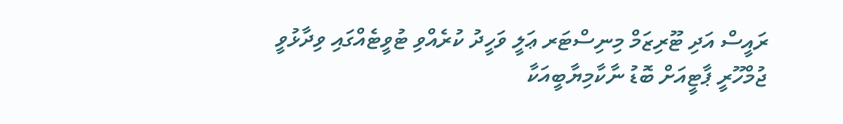ރައީސް އަދި ޓޫރިޒަމް މިނިސްޓަރ ޢަލީ ވަހީދު ކުރެއްވި ޓުވީޓެއްގައި ވިދާޅުވީ ޖުމްހޫރީ ޕާޓީއަށް ބޮޑު ނާކާމިޔާބީއަކާ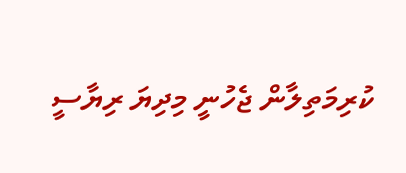ކުރިމަތިލާން ޖެހުނީ މިދިޔަ ރިޔާސީ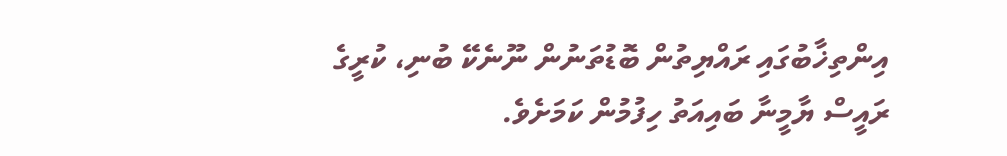އިންތިޚާބުގައި ރައްޔިތުން ބޮޑުތަނުން ނޫނެކޭ ބުނި، ކުރީގެ ރައީސް ޔާމީނާ ބައިއަތު ހިފުމުން ކަމަށެވެ.